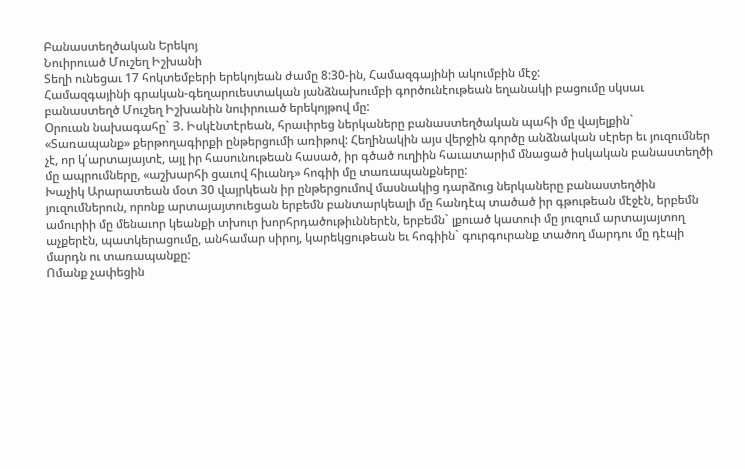Բանաստեղծական Երեկոյ
Նուիրուած Մուշեղ Իշխանի
Տեղի ունեցաւ 17 հոկտեմբերի երեկոյեան ժամը 8:30-ին, Համազգայինի ակումբին մէջ:
Համազգայինի գրական-գեղարուեստական յանձնախումբի գործունէութեան եղանակի բացումը սկսաւ բանաստեղծ Մուշեղ Իշխանին նուիրուած երեկոյթով մը:
Օրուան նախագահը` Յ. Իսկէնտէրեան, հրաւիրեց ներկաները բանաստեղծական պահի մը վայելքին` «Տառապանք» քերթողագիրքի ընթերցումի առիթով: Հեղինակին այս վերջին գործը անձնական սէրեր եւ յուզումներ չէ, որ կ՛արտայայտէ, այլ իր հասունութեան հասած, իր գծած ուղիին հաւատարիմ մնացած իսկական բանաստեղծի մը ապրումները, «աշխարհի ցաւով հիւանդ» հոգիի մը տառապանքները:
Խաչիկ Արարատեան մօտ 30 վայրկեան իր ընթերցումով մասնակից դարձուց ներկաները բանաստեղծին յուզումներուն, որոնք արտայայտուեցան երբեմն բանտարկեալի մը հանդէպ տածած իր գթութեան մէջէն, երբեմն ամուրիի մը մենաւոր կեանքի տխուր խորհրդածութիւններէն, երբեմն` լքուած կատուի մը յուզում արտայայտող աչքերէն, պատկերացումը, անհամար սիրոյ, կարեկցութեան եւ հոգիին` գուրգուրանք տածող մարդու մը դէպի մարդն ու տառապանքը:
Ոմանք չափեցին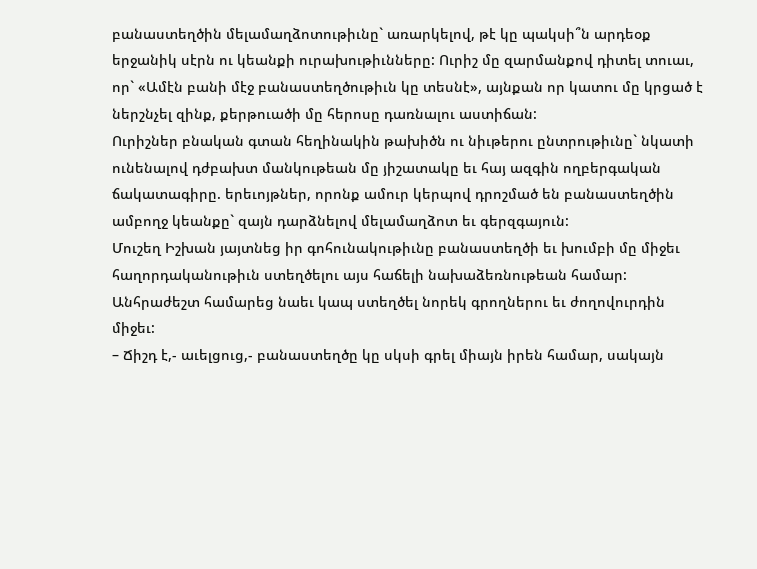բանաստեղծին մելամաղձոտութիւնը` առարկելով, թէ կը պակսի՞ն արդեօք երջանիկ սէրն ու կեանքի ուրախութիւնները: Ուրիշ մը զարմանքով դիտել տուաւ, որ` «Ամէն բանի մէջ բանաստեղծութիւն կը տեսնէ», այնքան որ կատու մը կրցած է ներշնչել զինք, քերթուածի մը հերոսը դառնալու աստիճան:
Ուրիշներ բնական գտան հեղինակին թախիծն ու նիւթերու ընտրութիւնը` նկատի ունենալով դժբախտ մանկութեան մը յիշատակը եւ հայ ազգին ողբերգական ճակատագիրը. երեւոյթներ, որոնք ամուր կերպով դրոշմած են բանաստեղծին ամբողջ կեանքը` զայն դարձնելով մելամաղձոտ եւ գերզգայուն:
Մուշեղ Իշխան յայտնեց իր գոհունակութիւնը բանաստեղծի եւ խումբի մը միջեւ հաղորդականութիւն ստեղծելու այս հաճելի նախաձեռնութեան համար: Անհրաժեշտ համարեց նաեւ կապ ստեղծել նորեկ գրողներու եւ ժողովուրդին միջեւ:
– Ճիշդ է,- աւելցուց,- բանաստեղծը կը սկսի գրել միայն իրեն համար, սակայն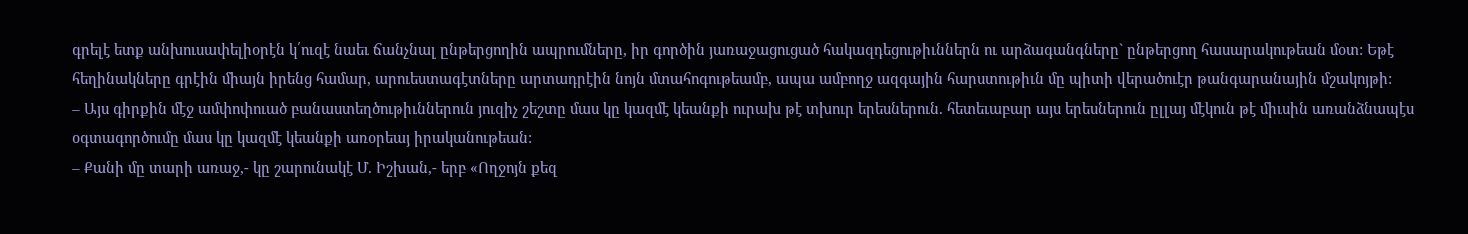գրելէ ետք անխուսափելիօրէն կ՛ուզէ նաեւ ճանչնալ ընթերցողին ապրումները, իր գործին յառաջացուցած հակազդեցութիւններն ու արձագանգները` ընթերցող հասարակութեան մօտ: Եթէ հեղինակները գրէին միայն իրենց համար, արուեստագէտները արտադրէին նոյն մտահոգութեամբ, ապա ամբողջ ազգային հարստութիւն մը պիտի վերածուէր թանգարանային մշակոյթի:
– Այս գիրքին մէջ ամփոփուած բանաստեղծութիւններուն յուզիչ շեշտը մաս կը կազմէ կեանքի ուրախ թէ տխուր երեսներուն. հետեւաբար այս երեսներուն ըլլայ մէկուն թէ միւսին առանձնապէս օգտագործումը մաս կը կազմէ կեանքի առօրեայ իրականութեան:
– Քանի մը տարի առաջ,- կը շարունակէ Մ. Իշխան,- երբ «Ողջոյն քեզ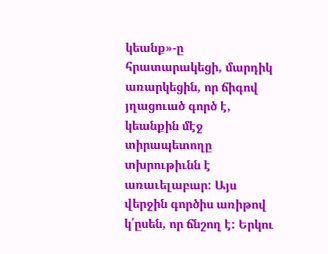կեանք»-ը հրատարակեցի, մարդիկ առարկեցին, որ ճիգով յղացուած գործ է, կեանքին մէջ տիրապետողը տխրութիւնն է առաւելաբար: Այս վերջին գործիս առիթով կ՛ըսեն, որ ճնշող է: Երկու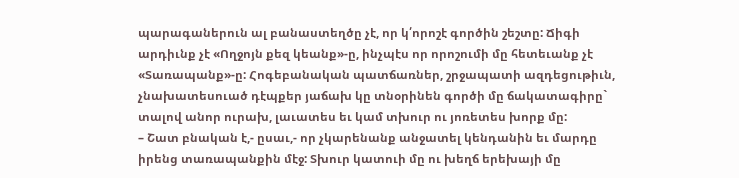պարագաներուն ալ բանաստեղծը չէ, որ կ՛որոշէ գործին շեշտը: Ճիգի արդիւնք չէ «Ողջոյն քեզ կեանք»-ը, ինչպէս որ որոշումի մը հետեւանք չէ «Տառապանք»-ը: Հոգեբանական պատճառներ, շրջապատի ազդեցութիւն, չնախատեսուած դէպքեր յաճախ կը տնօրինեն գործի մը ճակատագիրը` տալով անոր ուրախ, լաւատես եւ կամ տխուր ու յոռետես խորք մը:
– Շատ բնական է,- ըսաւ,- որ չկարենանք անջատել կենդանին եւ մարդը իրենց տառապանքին մէջ: Տխուր կատուի մը ու խեղճ երեխայի մը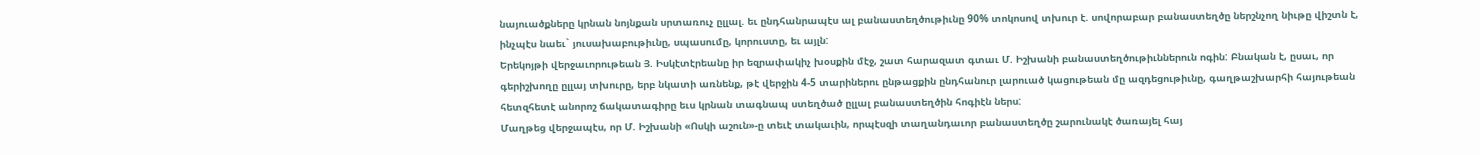նայուածքները կրնան նոյնքան սրտառուչ ըլլալ. եւ ընդհանրապէս ալ բանաստեղծութիւնը 90% տոկոսով տխուր է. սովորաբար բանաստեղծը ներշնչող նիւթը վիշտն է, ինչպէս նաեւ` յուսախաբութիւնը, սպասումը, կորուստը, եւ այլն:
Երեկոյթի վերջաւորութեան Յ. Իսկէտէրեանը իր եզրափակիչ խօսքին մէջ, շատ հարազատ գտաւ Մ. Իշխանի բանաստեղծութիւններուն ոգին: Բնական է, ըսաւ, որ գերիշխողը ըլլայ տխուրը, երբ նկատի առնենք, թէ վերջին 4-5 տարիներու ընթացքին ընդհանուր լարուած կացութեան մը ազդեցութիւնը, գաղթաշխարհի հայութեան հետզհետէ անորոշ ճակատագիրը եւս կրնան տագնապ ստեղծած ըլլալ բանաստեղծին հոգիէն ներս:
Մաղթեց վերջապէս, որ Մ. Իշխանի «Ոսկի աշուն»-ը տեւէ տակաւին, որպէսզի տաղանդաւոր բանաստեղծը շարունակէ ծառայել հայ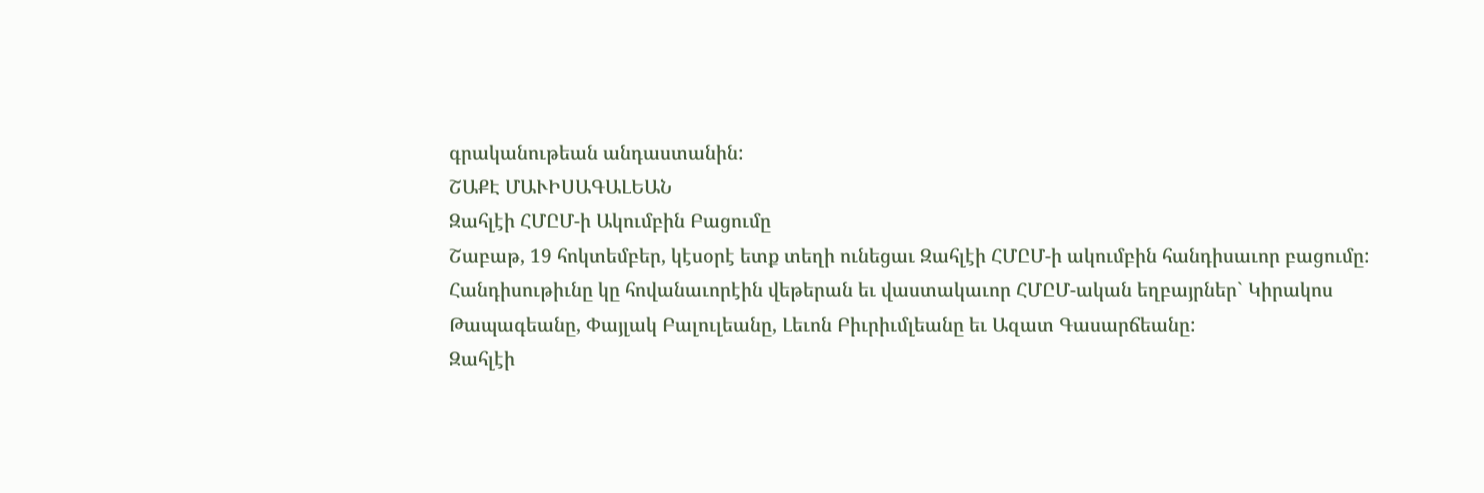գրականութեան անդաստանին:
ՇԱՔԷ ՄԱՒԻՍԱԳԱԼԵԱՆ
Զահլէի ՀՄԸՄ-ի Ակումբին Բացումը
Շաբաթ, 19 հոկտեմբեր, կէսօրէ ետք տեղի ունեցաւ Զահլէի ՀՄԸՄ-ի ակումբին հանդիսաւոր բացումը:
Հանդիսութիւնը կը հովանաւորէին վեթերան եւ վաստակաւոր ՀՄԸՄ-ական եղբայրներ` Կիրակոս Թապագեանը, Փայլակ Բալուլեանը, Լեւոն Բիւրիւմլեանը եւ Ազատ Գասարճեանը:
Զահլէի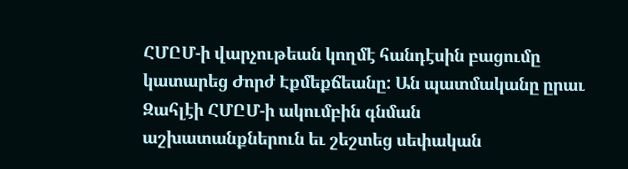ՀՄԸՄ-ի վարչութեան կողմէ հանդէսին բացումը կատարեց Ժորժ Էքմեքճեանը: Ան պատմականը ըրաւ Զահլէի ՀՄԸՄ-ի ակումբին գնման աշխատանքներուն եւ շեշտեց սեփական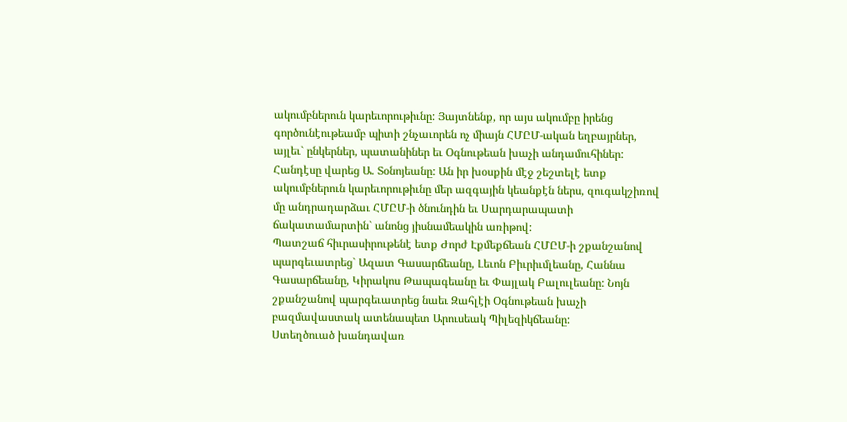ակումբներուն կարեւորութիւնը: Յայտնենք, որ այս ակումբը իրենց գործունէութեամբ պիտի շնչաւորեն ոչ միայն ՀՄԸՄ-ական եղբայրներ, այլեւ` ընկերներ, պատանիներ եւ Օգնութեան խաչի անդամուհիներ:
Հանդէսը վարեց Ա. Տօնոյեանը: Ան իր խօսքին մէջ շեշտելէ ետք ակումբներուն կարեւորութիւնը մեր ազգային կեանքէն ներս, զուգակշիռով մը անդրադարձաւ ՀՄԸՄ-ի ծնունդին եւ Սարդարապատի ճակատամարտին` անոնց յիսնամեակին առիթով:
Պատշաճ հիւրասիրութենէ ետք Ժորժ Էքմեքճեան ՀՄԸՄ-ի շքանշանով պարգեւատրեց` Ազատ Գասարճեանը, Լեւոն Բիւրիւմլեանը, Հաննա Գասարճեանը, Կիրակոս Թապագեանը եւ Փայլակ Բալուլեանը: Նոյն շքանշանով պարգեւատրեց նաեւ Զահլէի Օգնութեան խաչի բազմավաստակ ատենապետ Արուսեակ Պիլեզիկճեանը:
Ստեղծուած խանդավառ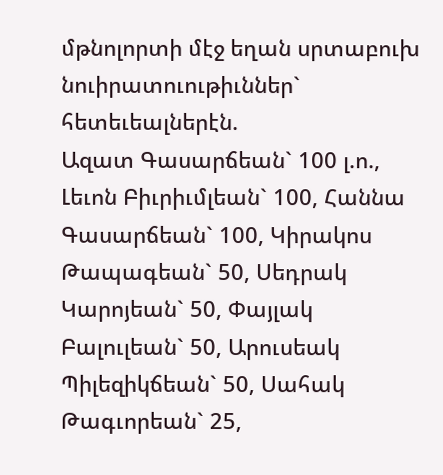մթնոլորտի մէջ եղան սրտաբուխ նուիրատուութիւններ` հետեւեալներէն.
Ազատ Գասարճեան` 100 լ.ո., Լեւոն Բիւրիւմլեան` 100, Հաննա Գասարճեան` 100, Կիրակոս Թապագեան` 50, Սեդրակ Կարոյեան` 50, Փայլակ Բալուլեան` 50, Արուսեակ Պիլեզիկճեան` 50, Սահակ Թագւորեան` 25,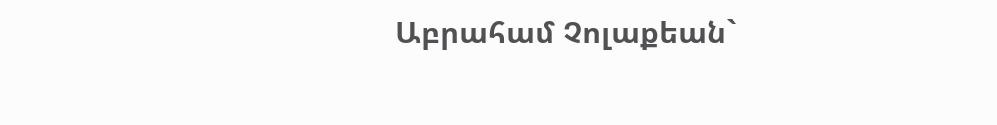Աբրահամ Չոլաքեան`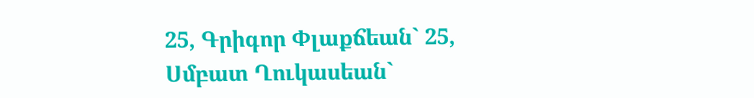25, Գրիգոր Փլաքճեան` 25, Սմբատ Ղուկասեան`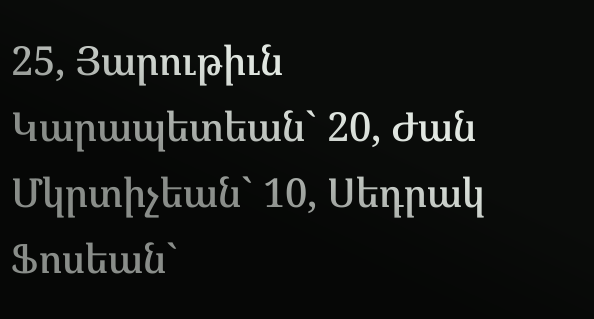25, Յարութիւն Կարապետեան` 20, Ժան Մկրտիչեան` 10, Սեդրակ Ֆոսեան`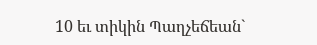10 եւ տիկին Պաղչեճեան`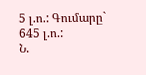5 լ.ո.: Գումարը` 645 լ.ո.:
Ն.